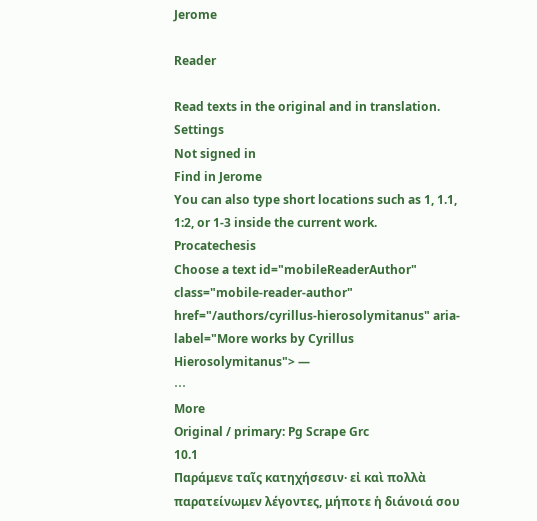Jerome

Reader

Read texts in the original and in translation.
Settings
Not signed in
Find in Jerome
You can also type short locations such as 1, 1.1, 1:2, or 1-3 inside the current work.
Procatechesis
Choose a text id="mobileReaderAuthor" class="mobile-reader-author" href="/authors/cyrillus-hierosolymitanus" aria-label="More works by Cyrillus Hierosolymitanus"> —
⋯
More
Original / primary: Pg Scrape Grc
10.1
Παράμενε ταῖς κατηχήσεσιν· εἰ καὶ πολλὰ παρατείνωμεν λέγοντες, μήποτε ἡ διάνοιά σου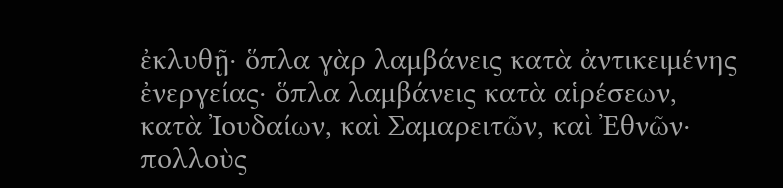ἐκλυθῇ· ὅπλα γὰρ λαμβάνεις κατὰ ἀντικειμένης ἐνεργείας· ὅπλα λαμβάνεις κατὰ αἱρέσεων, κατὰ Ἰουδαίων, καὶ Σαμαρειτῶν, καὶ Ἐθνῶν· πολλοὺς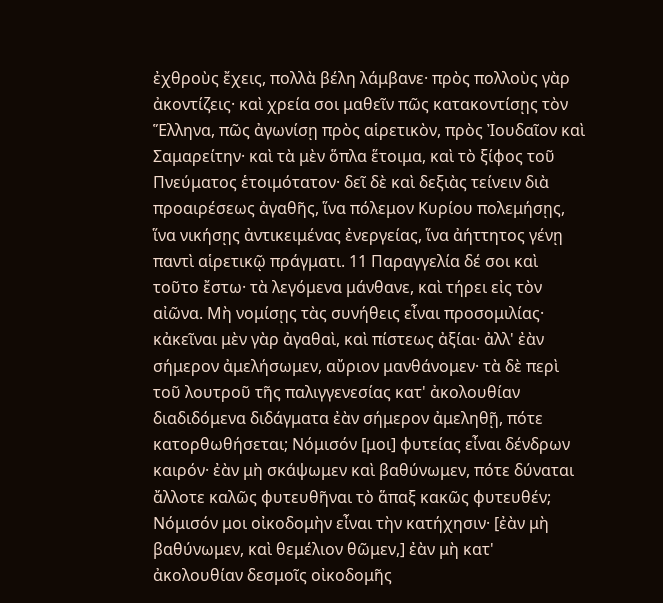ἐχθροὺς ἔχεις, πολλὰ βέλη λάμβανε· πρὸς πολλοὺς γὰρ ἀκοντίζεις· καὶ χρεία σοι μαθεῖν πῶς κατακοντίσῃς τὸν Ἕλληνα, πῶς ἀγωνίσῃ πρὸς αἱρετικὸν, πρὸς Ἰουδαῖον καὶ Σαμαρείτην· καὶ τὰ μὲν ὅπλα ἕτοιμα, καὶ τὸ ξίφος τοῦ Πνεύματος ἑτοιμότατον· δεῖ δὲ καὶ δεξιὰς τείνειν διὰ προαιρέσεως ἀγαθῆς, ἵνα πόλεμον Κυρίου πολεμήσῃς, ἵνα νικήσῃς ἀντικειμένας ἐνεργείας, ἵνα ἀήττητος γένῃ παντὶ αἱρετικῷ πράγματι. 11 Παραγγελία δέ σοι καὶ τοῦτο ἔστω· τὰ λεγόμενα μάνθανε, καὶ τήρει εἰς τὸν αἰῶνα. Μὴ νομίσῃς τὰς συνήθεις εἶναι προσομιλίας· κἀκεῖναι μὲν γὰρ ἀγαθαὶ, καὶ πίστεως ἀξίαι· ἀλλ' ἐὰν σήμερον ἀμελήσωμεν, αὔριον μανθάνομεν· τὰ δὲ περὶ τοῦ λουτροῦ τῆς παλιγγενεσίας κατ' ἀκολουθίαν διαδιδόμενα διδάγματα ἐὰν σήμερον ἀμεληθῇ, πότε κατορθωθήσεται; Νόμισόν [μοι] φυτείας εἶναι δένδρων καιρόν· ἐὰν μὴ σκάψωμεν καὶ βαθύνωμεν, πότε δύναται ἄλλοτε καλῶς φυτευθῆναι τὸ ἅπαξ κακῶς φυτευθέν; Νόμισόν μοι οἰκοδομὴν εἶναι τὴν κατήχησιν· [ἐὰν μὴ βαθύνωμεν, καὶ θεμέλιον θῶμεν,] ἐὰν μὴ κατ' ἀκολουθίαν δεσμοῖς οἰκοδομῆς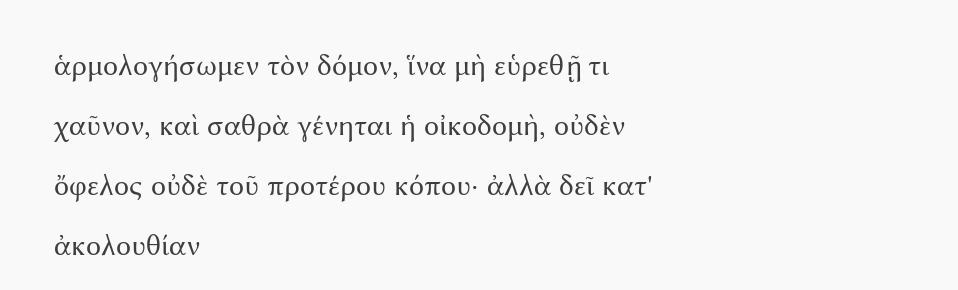ἁρμολογήσωμεν τὸν δόμον, ἵνα μὴ εὑρεθῇ τι χαῦνον, καὶ σαθρὰ γένηται ἡ οἰκοδομὴ, οὐδὲν ὄφελος οὐδὲ τοῦ προτέρου κόπου· ἀλλὰ δεῖ κατ' ἀκολουθίαν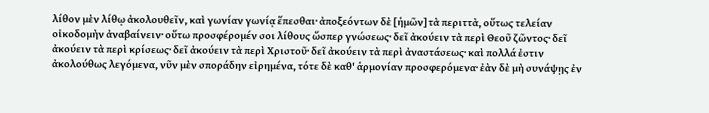λίθον μὲν λίθῳ ἀκολουθεῖν, καὶ γωνίαν γωνίᾳ ἕπεσθαι· ἀποξεόντων δὲ [ἡμῶν] τὰ περιττὰ, οὕτως τελείαν οἰκοδομὴν ἀναβαίνειν· οὕτω προσφέρομέν σοι λίθους ὥσπερ γνώσεως· δεῖ ἀκούειν τὰ περὶ Θεοῦ ζῶντος· δεῖ ἀκούειν τὰ περὶ κρίσεως· δεῖ ἀκούειν τὰ περὶ Χριστοῦ· δεῖ ἀκούειν τὰ περὶ ἀναστάσεως· καὶ πολλά ἐστιν ἀκολούθως λεγόμενα, νῦν μὲν σποράδην εἰρημένα, τότε δὲ καθ' ἁρμονίαν προσφερόμενα· ἐὰν δὲ μὴ συνάψῃς ἐν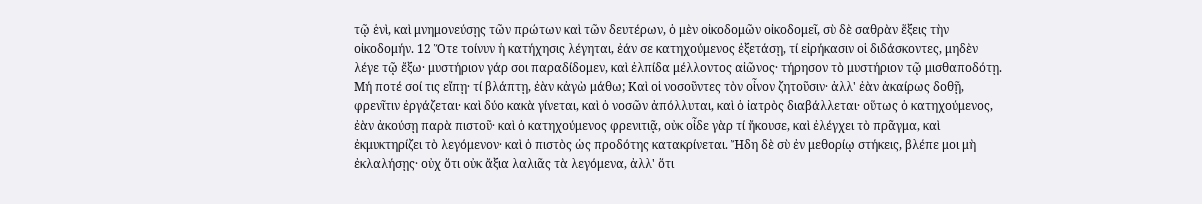τῷ ἑνὶ, καὶ μνημονεύσῃς τῶν πρώτων καὶ τῶν δευτέρων, ὁ μὲν οἰκοδομῶν οἰκοδομεῖ, σὺ δὲ σαθρὰν ἕξεις τὴν οἰκοδομήν. 12 Ὅτε τοίνυν ἡ κατήχησις λέγηται, ἐάν σε κατηχούμενος ἐξετάσῃ, τί εἰρήκασιν οἱ διδάσκοντες, μηδὲν λέγε τῷ ἔξω· μυστήριον γάρ σοι παραδίδομεν, καὶ ἐλπίδα μέλλοντος αἰῶνος· τήρησον τὸ μυστήριον τῷ μισθαποδότῃ. Μή ποτέ σοί τις εἴπῃ· τί βλάπτῃ, ἐὰν κἀγὼ μάθω; Καὶ οἱ νοσοῦντες τὸν οἶνον ζητοῦσιν· ἀλλ' ἐὰν ἀκαίρως δοθῇ, φρενῖτιν ἐργάζεται· καὶ δύο κακὰ γίνεται, καὶ ὁ νοσῶν ἀπόλλυται, καὶ ὁ ἰατρὸς διαβάλλεται· οὕτως ὁ κατηχούμενος, ἐὰν ἀκούσῃ παρὰ πιστοῦ· καὶ ὁ κατηχούμενος φρενιτιᾷ, οὐκ οἶδε γὰρ τί ἤκουσε, καὶ ἐλέγχει τὸ πρᾶγμα, καὶ ἐκμυκτηρίζει τὸ λεγόμενον· καὶ ὁ πιστὸς ὡς προδότης κατακρίνεται. Ἤδη δὲ σὺ ἐν μεθορίῳ στήκεις, βλέπε μοι μὴ ἐκλαλήσῃς· οὐχ ὅτι οὐκ ἄξια λαλιᾶς τὰ λεγόμενα, ἀλλ' ὅτι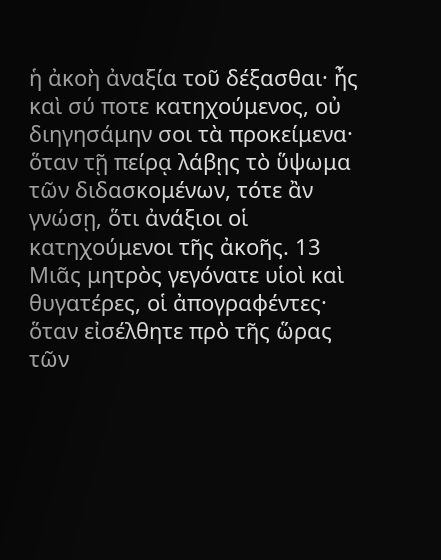ἡ ἀκοὴ ἀναξία τοῦ δέξασθαι· ἦς καὶ σύ ποτε κατηχούμενος, οὐ διηγησάμην σοι τὰ προκείμενα· ὅταν τῇ πείρᾳ λάβῃς τὸ ὕψωμα τῶν διδασκομένων, τότε ἂν γνώσῃ, ὅτι ἀνάξιοι οἱ κατηχούμενοι τῆς ἀκοῆς. 13 Μιᾶς μητρὸς γεγόνατε υἱοὶ καὶ θυγατέρες, οἱ ἀπογραφέντες· ὅταν εἰσέλθητε πρὸ τῆς ὥρας τῶν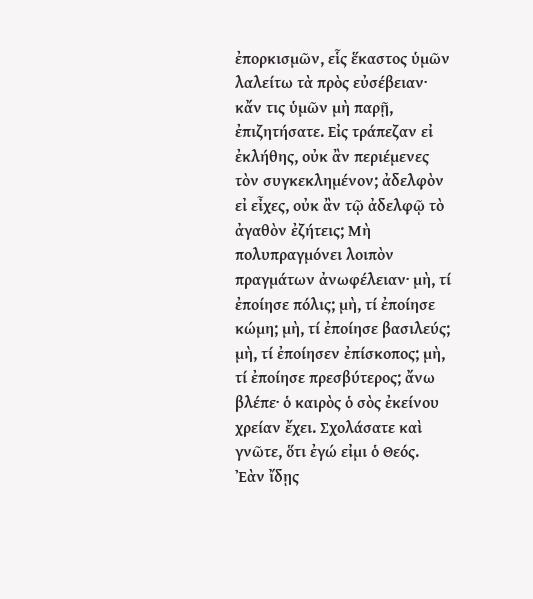ἐπορκισμῶν, εἷς ἕκαστος ὑμῶν λαλείτω τὰ πρὸς εὐσέβειαν· κἄν τις ὑμῶν μὴ παρῇ, ἐπιζητήσατε. Εἰς τράπεζαν εἰ ἐκλήθης, οὐκ ἂν περιέμενες τὸν συγκεκλημένον; ἀδελφὸν εἰ εἶχες, οὐκ ἂν τῷ ἀδελφῷ τὸ ἀγαθὸν ἐζήτεις; Μὴ πολυπραγμόνει λοιπὸν πραγμάτων ἀνωφέλειαν· μὴ, τί ἐποίησε πόλις; μὴ, τί ἐποίησε κώμη; μὴ, τί ἐποίησε βασιλεύς; μὴ, τί ἐποίησεν ἐπίσκοπος; μὴ, τί ἐποίησε πρεσβύτερος; ἄνω βλέπε· ὁ καιρὸς ὁ σὸς ἐκείνου χρείαν ἔχει. Σχολάσατε καὶ γνῶτε, ὅτι ἐγώ εἰμι ὁ Θεός. Ἐὰν ἴδῃς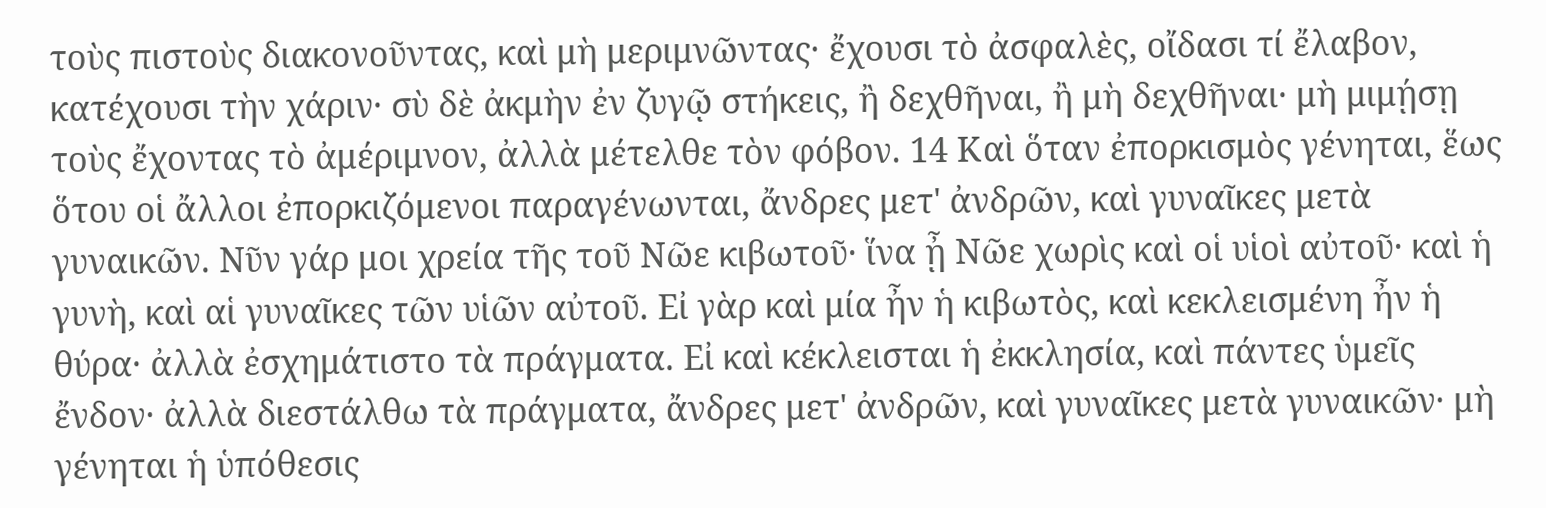τοὺς πιστοὺς διακονοῦντας, καὶ μὴ μεριμνῶντας· ἔχουσι τὸ ἀσφαλὲς, οἴδασι τί ἔλαβον, κατέχουσι τὴν χάριν· σὺ δὲ ἀκμὴν ἐν ζυγῷ στήκεις, ἢ δεχθῆναι, ἢ μὴ δεχθῆναι· μὴ μιμῄσῃ τοὺς ἔχοντας τὸ ἀμέριμνον, ἀλλὰ μέτελθε τὸν φόβον. 14 Καὶ ὅταν ἐπορκισμὸς γένηται, ἕως ὅτου οἱ ἄλλοι ἐπορκιζόμενοι παραγένωνται, ἄνδρες μετ' ἀνδρῶν, καὶ γυναῖκες μετὰ γυναικῶν. Νῦν γάρ μοι χρεία τῆς τοῦ Νῶε κιβωτοῦ· ἵνα ᾖ Νῶε χωρὶς καὶ οἱ υἱοὶ αὐτοῦ· καὶ ἡ γυνὴ, καὶ αἱ γυναῖκες τῶν υἱῶν αὐτοῦ. Εἰ γὰρ καὶ μία ἦν ἡ κιβωτὸς, καὶ κεκλεισμένη ἦν ἡ θύρα· ἀλλὰ ἐσχημάτιστο τὰ πράγματα. Εἰ καὶ κέκλεισται ἡ ἐκκλησία, καὶ πάντες ὑμεῖς ἔνδον· ἀλλὰ διεστάλθω τὰ πράγματα, ἄνδρες μετ' ἀνδρῶν, καὶ γυναῖκες μετὰ γυναικῶν· μὴ γένηται ἡ ὑπόθεσις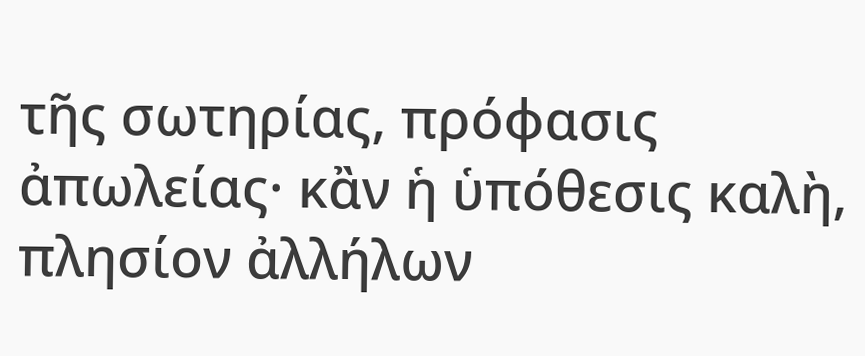τῆς σωτηρίας, πρόφασις ἀπωλείας· κἂν ἡ ὑπόθεσις καλὴ, πλησίον ἀλλήλων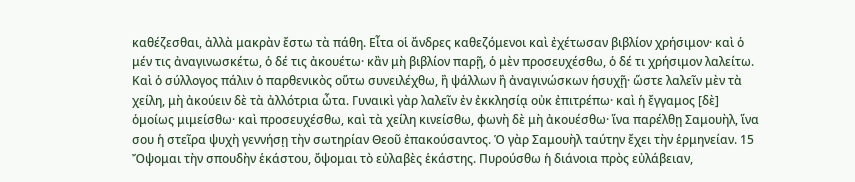καθέζεσθαι, ἀλλὰ μακρὰν ἔστω τὰ πάθη. Εἶτα οἱ ἄνδρες καθεζόμενοι καὶ ἐχέτωσαν βιβλίον χρήσιμον· καὶ ὁ μέν τις ἀναγινωσκέτω, ὁ δέ τις ἀκουέτω· κἂν μὴ βιβλίον παρῇ, ὁ μὲν προσευχέσθω, ὁ δέ τι χρήσιμον λαλείτω. Καὶ ὁ σύλλογος πάλιν ὁ παρθενικὸς οὕτω συνειλέχθω, ἢ ψάλλων ἢ ἀναγινώσκων ἡσυχῇ· ὥστε λαλεῖν μὲν τὰ χείλη, μὴ ἀκούειν δὲ τὰ ἀλλότρια ὦτα. Γυναικὶ γὰρ λαλεῖν ἐν ἐκκλησίᾳ οὐκ ἐπιτρέπω· καὶ ἡ ἔγγαμος [δὲ] ὁμοίως μιμείσθω· καὶ προσευχέσθω, καὶ τὰ χείλη κινείσθω, φωνὴ δὲ μὴ ἀκουέσθω· ἵνα παρέλθῃ Σαμουὴλ, ἵνα σου ἡ στεῖρα ψυχὴ γεννήσῃ τὴν σωτηρίαν Θεοῦ ἐπακούσαντος. Ὁ γὰρ Σαμουὴλ ταύτην ἔχει τὴν ἑρμηνείαν. 15 Ὄψομαι τὴν σπουδὴν ἑκάστου, ὄψομαι τὸ εὐλαβὲς ἑκάστης. Πυρούσθω ἡ διάνοια πρὸς εὐλάβειαν,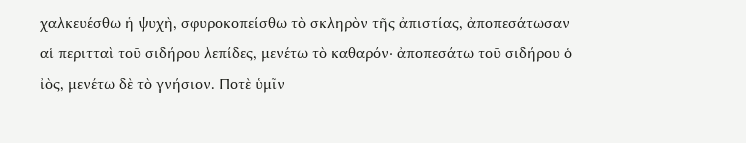χαλκευέσθω ἡ ψυχὴ, σφυροκοπείσθω τὸ σκληρὸν τῆς ἀπιστίας, ἀποπεσάτωσαν αἱ περιτταὶ τοῦ σιδήρου λεπίδες, μενέτω τὸ καθαρόν· ἀποπεσάτω τοῦ σιδήρου ὁ ἰὸς, μενέτω δὲ τὸ γνήσιον. Ποτὲ ὑμῖν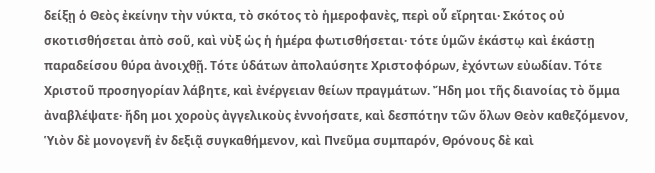δείξῃ ὁ Θεὸς ἐκείνην τὴν νύκτα, τὸ σκότος τὸ ἡμεροφανὲς, περὶ οὗ εἴρηται· Σκότος οὐ σκοτισθήσεται ἀπὸ σοῦ, καὶ νὺξ ὡς ἡ ἡμέρα φωτισθήσεται· τότε ὑμῶν ἑκάστῳ καὶ ἑκάστῃ παραδείσου θύρα ἀνοιχθῇ. Τότε ὑδάτων ἀπολαύσητε Χριστοφόρων, ἐχόντων εὐωδίαν. Τότε Χριστοῦ προσηγορίαν λάβητε, καὶ ἐνέργειαν θείων πραγμάτων. Ἤδη μοι τῆς διανοίας τὸ ὄμμα ἀναβλέψατε· ἤδη μοι χοροὺς ἀγγελικοὺς ἐννοήσατε, καὶ δεσπότην τῶν ὅλων Θεὸν καθεζόμενον, Ὑιὸν δὲ μονογενῆ ἐν δεξιᾷ συγκαθήμενον, καὶ Πνεῦμα συμπαρόν, Θρόνους δὲ καὶ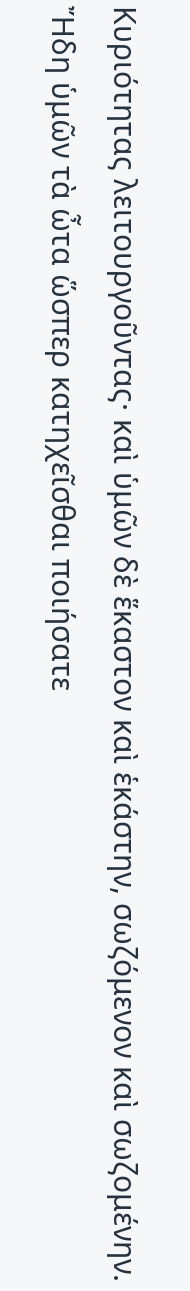Κυριότητας λειτουργοῦντας· καὶ ὑμῶν δὲ ἕκαστον καὶ ἑκάστην, σωζόμενον καὶ σωζομένην. Ἤδη ὑμῶν τὰ ὦτα ὥσπερ κατηχεῖσθαι ποιήσατε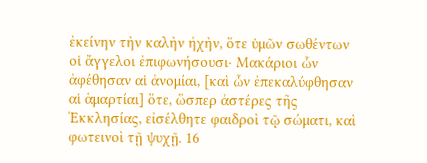ἐκείνην τὴν καλὴν ἠχὴν, ὅτε ὑμῶν σωθέντων οἱ ἄγγελοι ἐπιφωνήσουσι· Μακάριοι ὧν ἀφέθησαν αἱ ἀνομίαι, [καὶ ὧν ἐπεκαλύφθησαν αἱ ἁμαρτίαι] ὅτε, ὥσπερ ἀστέρες τῆς Ἐκκλησίας, εἰσέλθητε φαιδροὶ τῷ σώματι, καὶ φωτεινοὶ τῇ ψυχῇ. 16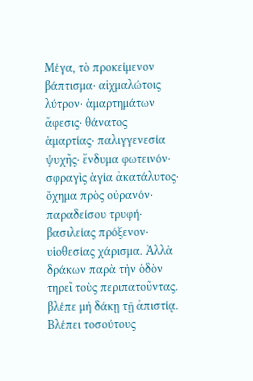Μέγα, τὸ προκείμενον βάπτισμα· αἰχμαλώτοις λύτρον· ἁμαρτημάτων ἄφεσις· θάνατος ἁμαρτίας· παλιγγενεσία ψυχῆς· ἔνδυμα φωτεινόν· σφραγὶς ἁγία ἀκατάλυτος· ὄχημα πρὸς οὐρανόν· παραδείσου τρυφή· βασιλείας πρόξενον· υἱοθεσίας χάρισμα. Ἀλλὰ δράκων παρὰ τὴν ὁδὸν τηρεῖ τοὺς περιπατοῦντας. βλέπε μὴ δάκῃ τῇ ἀπιστίᾳ. Βλέπει τοσούτους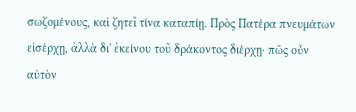σωζομένους, καὶ ζητεῖ τίνα καταπίῃ. Πρὸς Πατέρα πνευμάτων εἰσέρχῃ, ἀλλὰ δι' ἐκείνου τοῦ δράκοντος διέρχῃ· πῶς οὖν αὐτὸν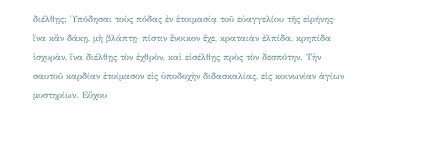διέλθῃς; Ὑπόδησαι τοὺς πόδας ἐν ἑτοιμασίᾳ τοῦ εὐαγγελίου τῆς εἰρήνης· ἵνα κἂν δάκῃ, μὴ βλάπτῃ· πίστιν ἔνοικον ἔχε, κραταιὰν ἐλπίδα, κρηπίδα ἰσχυρὰν, ἵνα διέλθῃς τὸν ἐχθρὸν, καὶ εἰσέλθῃς πρὸς τὸν δεσπότην. Τὴν σαυτοῦ καρδίαν ἑτοίμασον εἰς ὑποδοχὴν διδασκαλίας, εἰς κοινωνίαν ἁγίων μυστηρίων. Εὔχου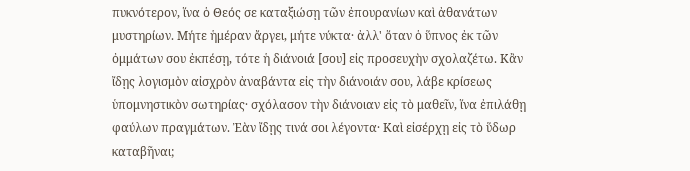πυκνότερον, ἵνα ὁ Θεός σε καταξιώσῃ τῶν ἐπουρανίων καὶ ἀθανάτων μυστηρίων. Μήτε ἡμέραν ἄργει, μήτε νύκτα· ἀλλ' ὅταν ὁ ὕπνος ἐκ τῶν ὀμμάτων σου ἐκπέσῃ, τότε ἡ διάνοιά [σου] εἰς προσευχὴν σχολαζέτω. Κἂν ἴδῃς λογισμὸν αἰσχρὸν ἀναβάντα εἰς τὴν διάνοιάν σου, λάβε κρίσεως ὑπομνηστικὸν σωτηρίας· σχόλασον τὴν διάνοιαν εἰς τὸ μαθεῖν, ἵνα ἐπιλάθῃ φαύλων πραγμάτων. Ἐὰν ἴδῃς τινά σοι λέγοντα· Καὶ εἰσέρχῃ εἰς τὸ ὕδωρ καταβῆναι;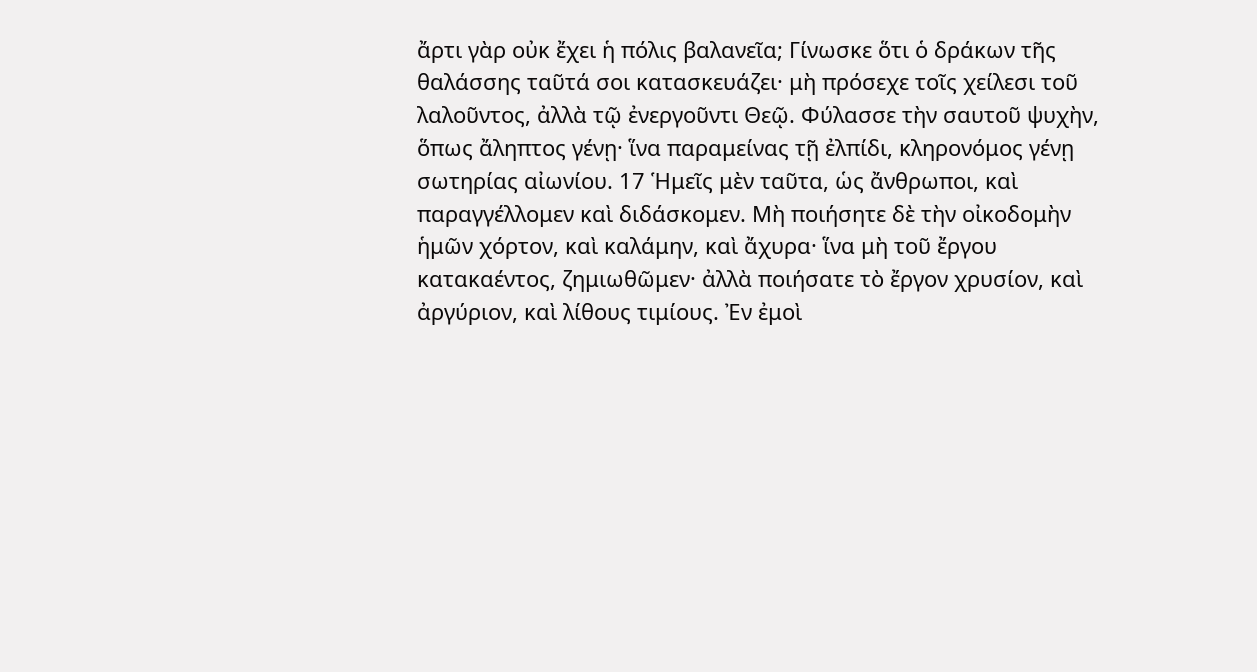ἄρτι γὰρ οὐκ ἔχει ἡ πόλις βαλανεῖα; Γίνωσκε ὅτι ὁ δράκων τῆς θαλάσσης ταῦτά σοι κατασκευάζει· μὴ πρόσεχε τοῖς χείλεσι τοῦ λαλοῦντος, ἀλλὰ τῷ ἐνεργοῦντι Θεῷ. Φύλασσε τὴν σαυτοῦ ψυχὴν, ὅπως ἄληπτος γένῃ· ἵνα παραμείνας τῇ ἐλπίδι, κληρονόμος γένῃ σωτηρίας αἰωνίου. 17 Ἡμεῖς μὲν ταῦτα, ὡς ἄνθρωποι, καὶ παραγγέλλομεν καὶ διδάσκομεν. Μὴ ποιήσητε δὲ τὴν οἰκοδομὴν ἡμῶν χόρτον, καὶ καλάμην, καὶ ἄχυρα· ἵνα μὴ τοῦ ἔργου κατακαέντος, ζημιωθῶμεν· ἀλλὰ ποιήσατε τὸ ἔργον χρυσίον, καὶ ἀργύριον, καὶ λίθους τιμίους. Ἐν ἐμοὶ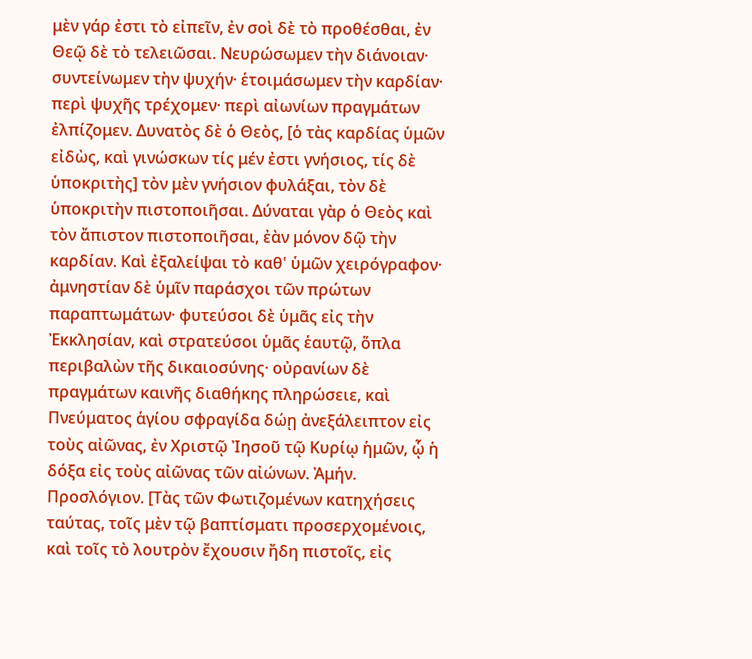μὲν γάρ ἐστι τὸ εἰπεῖν, ἐν σοὶ δὲ τὸ προθέσθαι, ἐν Θεῷ δὲ τὸ τελειῶσαι. Νευρώσωμεν τὴν διάνοιαν· συντείνωμεν τὴν ψυχήν· ἑτοιμάσωμεν τὴν καρδίαν· περὶ ψυχῆς τρέχομεν· περὶ αἰωνίων πραγμάτων ἐλπίζομεν. Δυνατὸς δὲ ὁ Θεὸς, [ὁ τὰς καρδίας ὑμῶν εἰδὼς, καὶ γινώσκων τίς μέν ἐστι γνήσιος, τίς δὲ ὑποκριτὴς] τὸν μὲν γνήσιον φυλάξαι, τὸν δὲ ὑποκριτὴν πιστοποιῆσαι. Δύναται γὰρ ὁ Θεὸς καὶ τὸν ἄπιστον πιστοποιῆσαι, ἐὰν μόνον δῷ τὴν καρδίαν. Καὶ ἐξαλείψαι τὸ καθ' ὑμῶν χειρόγραφον· ἀμνηστίαν δὲ ὑμῖν παράσχοι τῶν πρώτων παραπτωμάτων· φυτεύσοι δὲ ὑμᾶς εἰς τὴν Ἐκκλησίαν, καὶ στρατεύσοι ὑμᾶς ἑαυτῷ, ὅπλα περιβαλὼν τῆς δικαιοσύνης· οὐρανίων δὲ πραγμάτων καινῆς διαθήκης πληρώσειε, καὶ Πνεύματος ἁγίου σφραγίδα δώῃ ἀνεξάλειπτον εἰς τοὺς αἰῶνας, ἐν Χριστῷ Ἰησοῦ τῷ Κυρίῳ ἡμῶν, ᾧ ἡ δόξα εἰς τοὺς αἰῶνας τῶν αἰώνων. Ἀμήν. Προσλόγιον. [Τὰς τῶν Φωτιζομένων κατηχήσεις ταύτας, τοῖς μὲν τῷ βαπτίσματι προσερχομένοις, καὶ τοῖς τὸ λουτρὸν ἔχουσιν ἤδη πιστοῖς, εἰς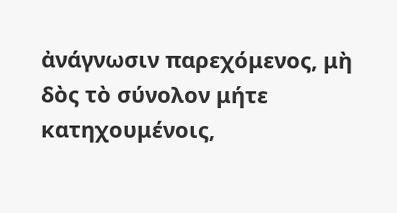ἀνάγνωσιν παρεχόμενος, μὴ δὸς τὸ σύνολον μήτε κατηχουμένοις,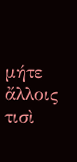μήτε ἄλλοις τισὶ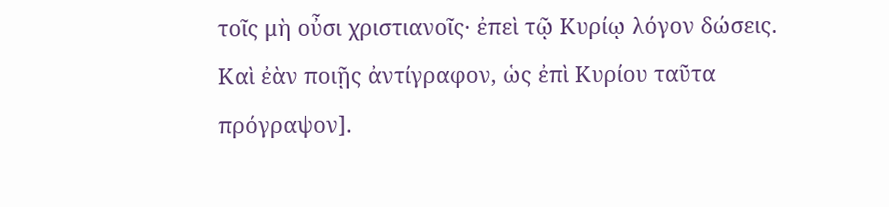τοῖς μὴ οὖσι χριστιανοῖς· ἐπεὶ τῷ Κυρίῳ λόγον δώσεις. Καὶ ἐὰν ποιῇς ἀντίγραφον, ὡς ἐπὶ Κυρίου ταῦτα πρόγραψον].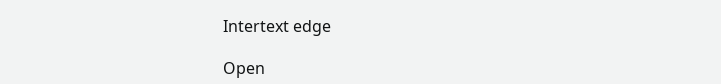Intertext edge

Open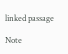linked passage

Note